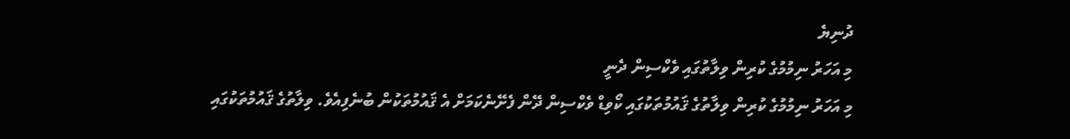ދުނިޔެ
މި އަހަރު ނިމުމުގެ ކުރިން ވިލާތުގައި ވެކްސިން ދެނީ
މި އަހަރު ނިމުމުގެ ކުރިން ވިލާތުގެ ޤައުމުތަކުގައި ކޯވިޑް ވެކްސިން ދޭން ފެށޭނެކަމަށް އެ ޤައުމުތަކުން ބުނެފިއެވެ. ވިލާތުގެ ޤައުމުތަކުގައި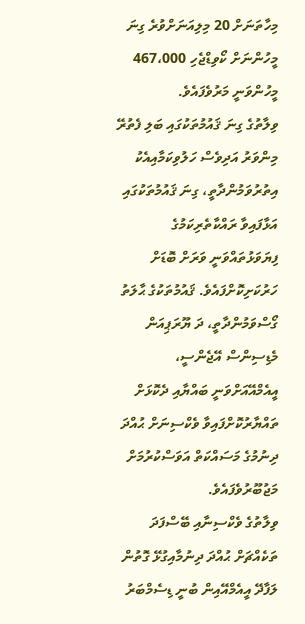މިހާތަނަށް 20 މިލިއަނަށްވުރެ ގިނަ މީހުންނަށް ކޯވިޑްޖެހި 467،000 މީހުންވަނީ މަރުވެފައެވެ.
ވިލާތުގެ ގިނަ ޤައުމުތަކުގައި ބަލި ފެތުރޭ މިންވަރު އަދިވެސް ހަލުވިކަމާއިއެކު އިތުރުވަމުންދާތީ، ގިނަ ޤައުމުތަކުގައި އަޅާފައިވާ ރައްކާތެރިކަމުގެ ފިޔަވަޅުތައްވަނީ ވަރަށް ބޮޑަށް ހަރުކަށިކޮށްފައެވެ. ޤައުމުތަކުގެ ޙާލަތު ގޯސްވަމުންދާތީ، ދަ ޔޫރަޕިއަން މެޑިސިންސް އޭޖެންސީ، އީއެމްއޭއަށްވަނީ ބައްޔާއި ދެކޮޅަށް ތައްޔާރުކޮށްފައިވާ ވެކްސިނަށް ޙުއްދަ ދިނުމުގެ މަސައްކަތް އަވަސްކުރުމަށް މަޖުބޫރުވެފައެވެ.
ވިލާތުގެ ވެކްސިނާއި ބޭސްފަދަ ތަކެއްޗަށް ޙުއްދަ ދިނުމާއިގުޅޭ ގޮތުން ލަފާދޭ އީއެމްއޭއިން ބުނީ ޑިސެމްބަރު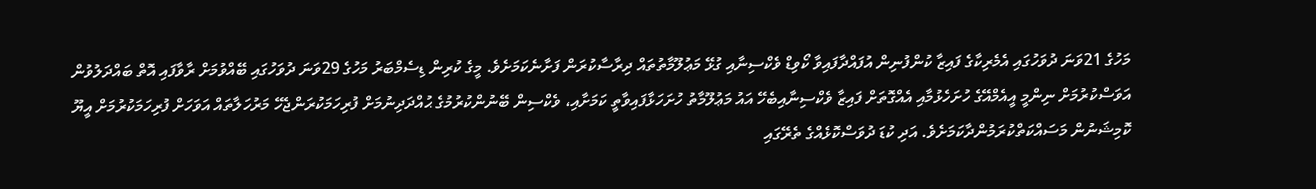މަހުގެ 21ވަނަ ދުވަހުގައި އެމެރިކާގެ ފައިޒާ ކުންފުނިން އުފައްދާފައިވާ ކޯވިޑް ވެކްސިނާއި ގުޅޭ މަޢުލޫމާތުތައް ދިރާސާކުރަން ފަށާނެކަމަށެވެ. މީގެ ކުރިން ޑިސެމްބަރު މަހުގެ 29ވަނަ ދުވަހުގައި ބޭއްވުމަށް ރާވާފައި އޮތް ބައްދަލުވުން އަވަސްކުރުމަށް ނިންމީ އީއެމްއޭގެ ހުށަހެޅުމާއި އެއްގޮތަށް ފައިޒާ ވެކްސިނާއިބެހޭ އައު މަޢުލޫމާތު ހުށަހަޅާފައިވާތީ ކަމަށާއި، ވެކްސިން ބޭނުންކުރުމުގެ ޙުއްދަދިނުމަށް ފުރިހަމަކުރަންޖެހޭ މަރުހަލާތައް އަވަހަށް ފުރިހަމަކުރުމަށް އީޔޫ ކޮމިޝަނުން މަސައްކަތްކުރަމުންދާކަމަށެވެ. އަދި ކުޑަ ދުވަސްކޮޅެއްގެ ތެރޭގައި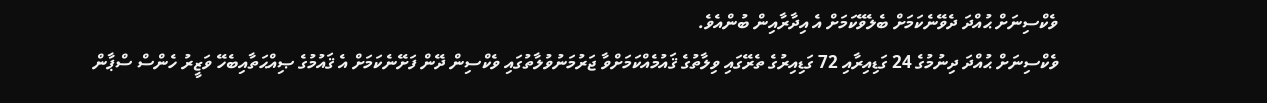ވެކްސިނަށް ޙުއްދަ ދެވޭނެކަމަށް ބެލެވޭކަމަށް އެ އިދާރާއިން ބުންއެވެ.
ވެކްސިނަށް ޙުއްދަ ދިނުމުގެ 24 ގަޑިއިރާއި 72 ގަޑިއިރުގެ ތެރޭގައި ވިލާތުގެ ޤައުމެއްކަމަށްވާ ޖަރުމަނުވުލާތުގައި ވެކްސިން ދޭން ފަށޭނެކަމަށް އެ ޤައުމުގެ ޞިއްޙަތާއިބެހޭ ވަޒީރު ހެންސް ސްޕާން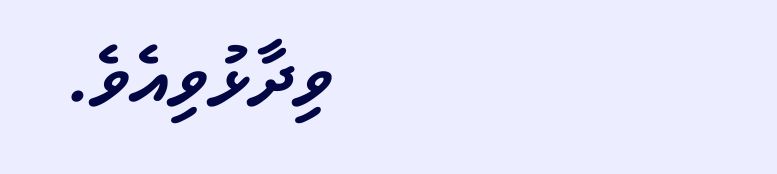ވިދާޅުވިއެވެ.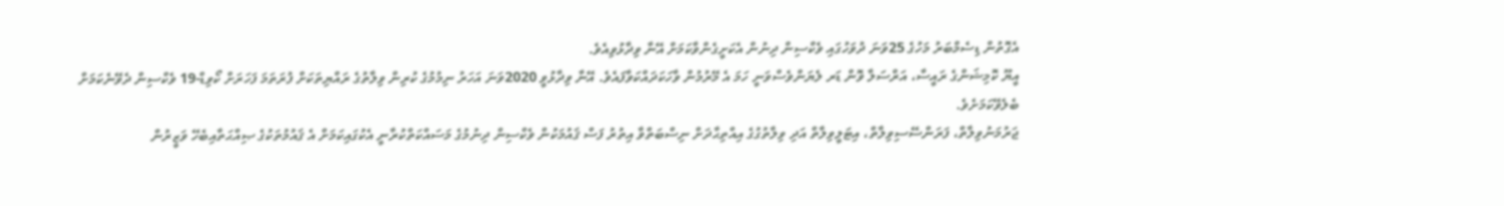އެގޮތުން ޑިސެމްބަރު މަހުގެ 25ވަނަ ދުވަހުގައި ވެކްސިން ދިނުން އެކަށީގެންވާކަމަށް އޭނާ ވިދާޅުވިއެވެ.
އީޔޫ ކޮމިޝަންގެ ރައީސާ، އަރްސަލާ ވޮން ޑަރ ލެޔަންވެސްވަނީ ހަމަ އެ މޭރުމުން ވާހަކަދައްކަވާފައެވެ. އޭނާ ވިދާޅުވީ 2020ވަނަ އަހަރު ނިމުމުގެ ކުރިން ވިލާތުގެ ރައްޔިތަކަށް ފުރަތަމަ ފަހަރަށް ކޯވިޑް-19 ވެކްސިން ދެވޭނެކަމަށް ބެލެވޭކަމަށެވެ.
ޖަރުމަނުވިލާތް، ފަރަންސޭސިވިލާތް، އިޓަލީވިލާތް އަދި ވިލާތުގުގެ އިއްތިޙާދަށް ނިސްބަތްވާ އިތުރު ފަސް ޤައުމަކުން ވެކްސިން ދިނުމުގެ މަސައްކަތްކުރާނީ އެކުގައިކަމަށް އެ ޤައުމުތަކުގެ ޞިއްޙަތާއިބެހޭ ވަޒީރުން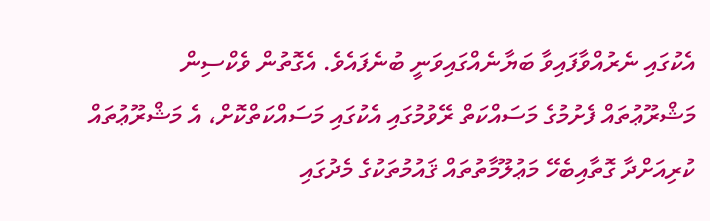އެކުގައި ނެރުއްވާފައިވާ ބަޔާނެއްގައިވަނީ ބުނެފައެވެ. އެގޮތުން ވެކްސިން މަޝްރޫޢުތައް ފެށުމުގެ މަސައްކަތް ރޭވުމުގައި އެކުގައި މަސައްކަތްކޮށް، އެ މަޝްރޫޢުތައް ކުރިއަށްދާ ގޮތާއިބެހޭ މަޢުލޫމާތުތައް ޤައުމުތަކުގެ މެދުގައި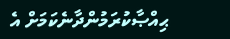ޙިއްޞާކުރަމުންދާނެކަމަށް އެ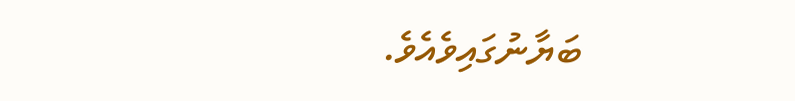ބަޔާނުގައިވެއެވެ.